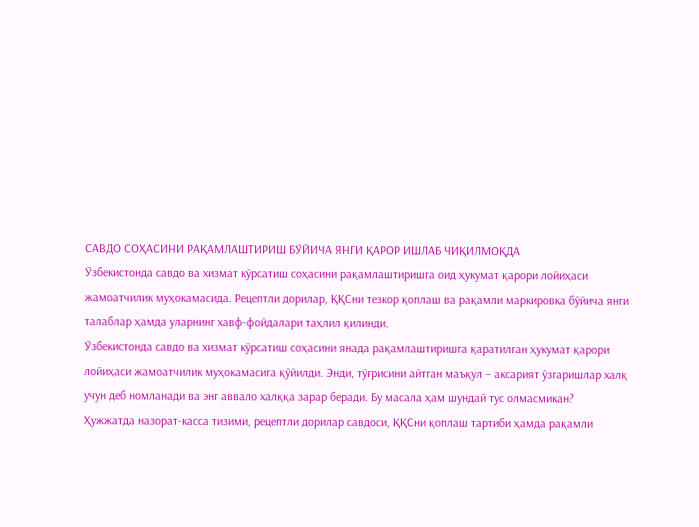САВДО СОҲАСИНИ РАҚАМЛАШТИРИШ БЎЙИЧА ЯНГИ ҚАРОР ИШЛАБ ЧИҚИЛМОҚДА
Ўзбекистонда савдо ва хизмат кўрсатиш соҳасини рақамлаштиришга оид ҳукумат қарори лойиҳаси жамоатчилик муҳокамасида. Рецептли дорилар, ҚҚСни тезкор қоплаш ва рақамли маркировка бўйича янги талаблар ҳамда уларнинг хавф‑фойдалари таҳлил қилинди.
Ўзбекистонда савдо ва хизмат кўрсатиш соҳасини янада рақамлаштиришга қаратилган ҳукумат қарори лойиҳаси жамоатчилик муҳокамасига қўйилди. Энди, тўғрисини айтган маъқул – аксарият ўзгаришлар халқ учун деб номланади ва энг аввало халққа зарар беради. Бу масала ҳам шундай тус олмасмикан?
Ҳужжатда назорат-касса тизими, рецептли дорилар савдоси, ҚҚСни қоплаш тартиби ҳамда рақамли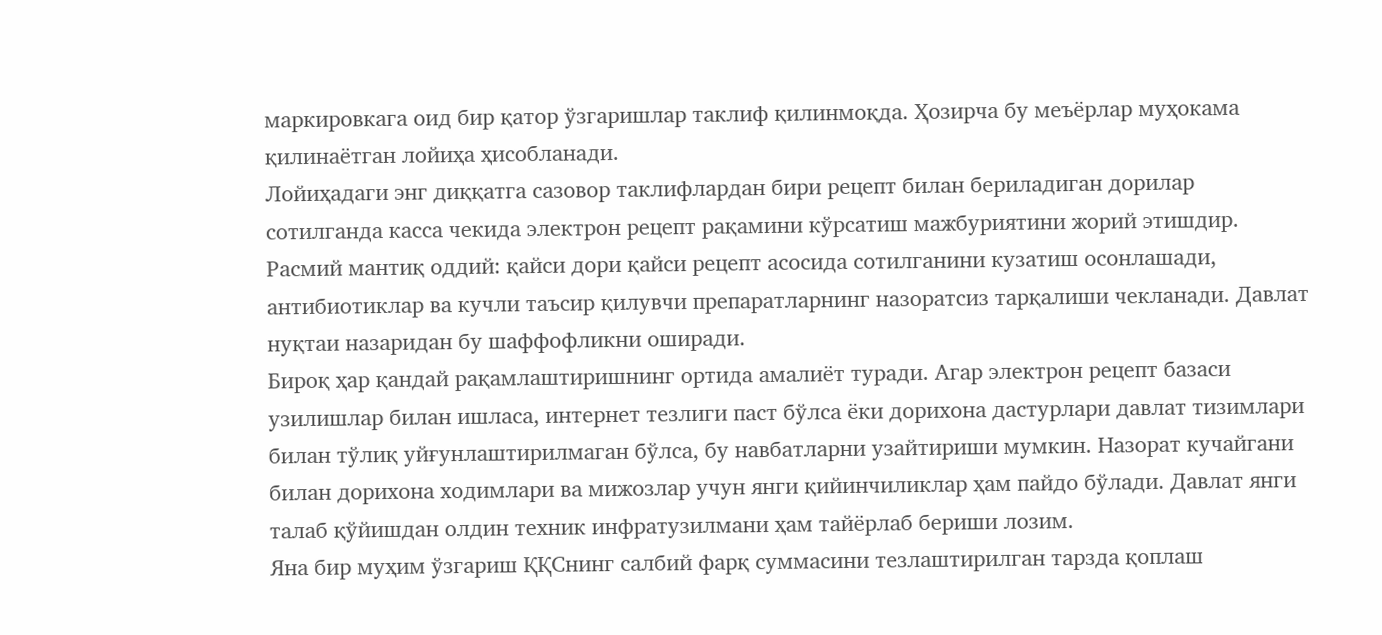маркировкага оид бир қатор ўзгаришлар таклиф қилинмоқда. Ҳозирча бу меъёрлар муҳокама қилинаётган лойиҳа ҳисобланади.
Лойиҳадаги энг диққатга сазовор таклифлардан бири рецепт билан бериладиган дорилар сотилганда касса чекида электрон рецепт рақамини кўрсатиш мажбуриятини жорий этишдир. Расмий мантиқ оддий: қайси дори қайси рецепт асосида сотилганини кузатиш осонлашади, антибиотиклар ва кучли таъсир қилувчи препаратларнинг назоратсиз тарқалиши чекланади. Давлат нуқтаи назаридан бу шаффофликни оширади.
Бироқ ҳар қандай рақамлаштиришнинг ортида амалиёт туради. Агар электрон рецепт базаси узилишлар билан ишласа, интернет тезлиги паст бўлса ёки дорихона дастурлари давлат тизимлари билан тўлиқ уйғунлаштирилмаган бўлса, бу навбатларни узайтириши мумкин. Назорат кучайгани билан дорихона ходимлари ва мижозлар учун янги қийинчиликлар ҳам пайдо бўлади. Давлат янги талаб қўйишдан олдин техник инфратузилмани ҳам тайёрлаб бериши лозим.
Яна бир муҳим ўзгариш ҚҚСнинг салбий фарқ суммасини тезлаштирилган тарзда қоплаш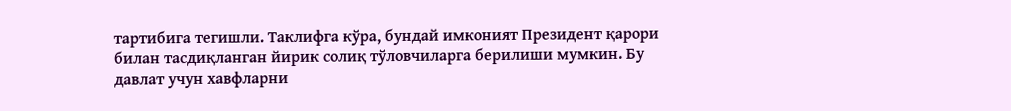тартибига тегишли. Таклифга кўра, бундай имконият Президент қарори билан тасдиқланган йирик солиқ тўловчиларга берилиши мумкин. Бу давлат учун хавфларни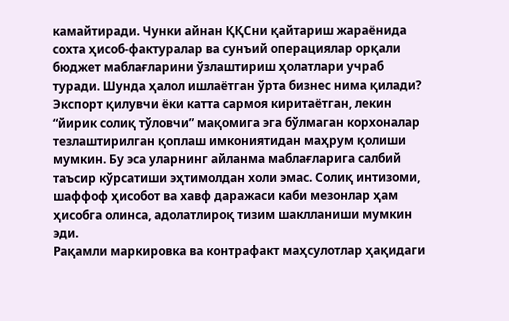камайтиради. Чунки айнан ҚҚСни қайтариш жараёнида сохта ҳисоб-фактуралар ва сунъий операциялар орқали бюджет маблағларини ўзлаштириш ҳолатлари учраб туради. Шунда ҳалол ишлаётган ўрта бизнес нима қилади? Экспорт қилувчи ёки катта сармоя киритаётган, лекин “йирик солиқ тўловчи” мақомига эга бўлмаган корхоналар тезлаштирилган қоплаш имкониятидан маҳрум қолиши мумкин. Бу эса уларнинг айланма маблағларига салбий таъсир кўрсатиши эҳтимолдан холи эмас. Солиқ интизоми, шаффоф ҳисобот ва хавф даражаси каби мезонлар ҳам ҳисобга олинса, адолатлироқ тизим шаклланиши мумкин эди.
Рақамли маркировка ва контрафакт маҳсулотлар ҳақидаги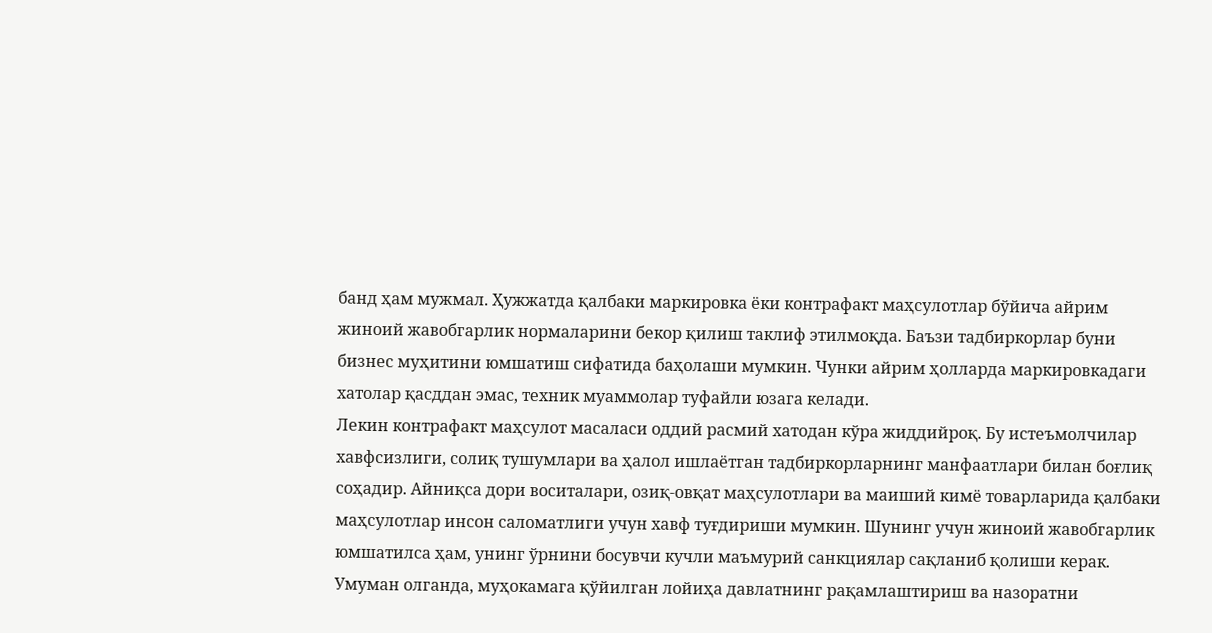банд ҳам мужмал. Ҳужжатда қалбаки маркировка ёки контрафакт маҳсулотлар бўйича айрим жиноий жавобгарлик нормаларини бекор қилиш таклиф этилмоқда. Баъзи тадбиркорлар буни бизнес муҳитини юмшатиш сифатида баҳолаши мумкин. Чунки айрим ҳолларда маркировкадаги хатолар қасддан эмас, техник муаммолар туфайли юзага келади.
Лекин контрафакт маҳсулот масаласи оддий расмий хатодан кўра жиддийроқ. Бу истеъмолчилар хавфсизлиги, солиқ тушумлари ва ҳалол ишлаётган тадбиркорларнинг манфаатлари билан боғлиқ соҳадир. Айниқса дори воситалари, озиқ-овқат маҳсулотлари ва маиший кимё товарларида қалбаки маҳсулотлар инсон саломатлиги учун хавф туғдириши мумкин. Шунинг учун жиноий жавобгарлик юмшатилса ҳам, унинг ўрнини босувчи кучли маъмурий санкциялар сақланиб қолиши керак.
Умуман олганда, муҳокамага қўйилган лойиҳа давлатнинг рақамлаштириш ва назоратни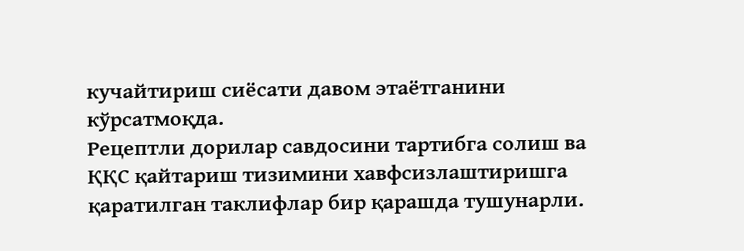кучайтириш сиёсати давом этаётганини кўрсатмоқда.
Рецептли дорилар савдосини тартибга солиш ва ҚҚС қайтариш тизимини хавфсизлаштиришга қаратилган таклифлар бир қарашда тушунарли.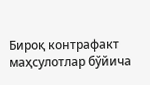Бироқ контрафакт маҳсулотлар бўйича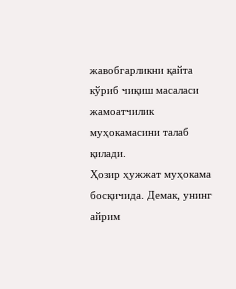жавобгарликни қайта кўриб чиқиш масаласи жамоатчилик муҳокамасини талаб қилади.
Ҳозир ҳужжат муҳокама босқичида. Демак, унинг айрим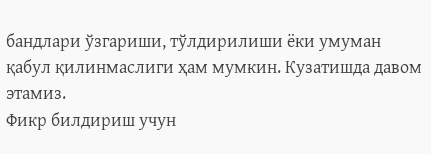бандлари ўзгариши, тўлдирилиши ёки умуман қабул қилинмаслиги ҳам мумкин. Кузатишда давом этамиз.
Фикр билдириш учун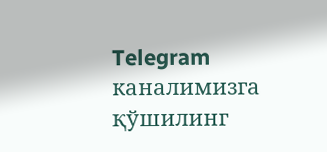Telegram каналимизга қўшилинг